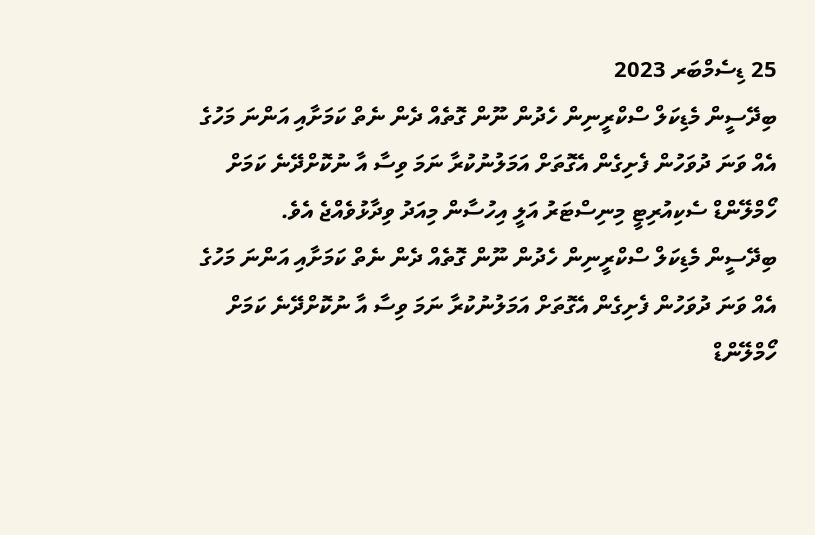25 ޑިސެމްބަރ 2023
ބިދޭސީން މެޑިކަލް ސްކްރީނިން ހެދުން ނޫން ގޮތެއް ދެން ނެތް ކަމަށާއި އަންނަ މަހުގެ އެއް ވަނަ ދުވަހުން ފެށިގެން އެގޮތަށް އަމަލުނުކުރާ ނަމަ ވިސާ އާ ނުކޮށްދޭނެ ކަމަށް ހޯމްލޭންޑް ސެކިއުރިޓީ މިނިސްޓަރު އަލީ އިހުސާން މިއަދު ވިދާޅުވެއްޖެ އެވެ.
ބިދޭސީން މެޑިކަލް ސްކްރީނިން ހެދުން ނޫން ގޮތެއް ދެން ނެތް ކަމަށާއި އަންނަ މަހުގެ އެއް ވަނަ ދުވަހުން ފެށިގެން އެގޮތަށް އަމަލުނުކުރާ ނަމަ ވިސާ އާ ނުކޮށްދޭނެ ކަމަށް ހޯމްލޭންޑް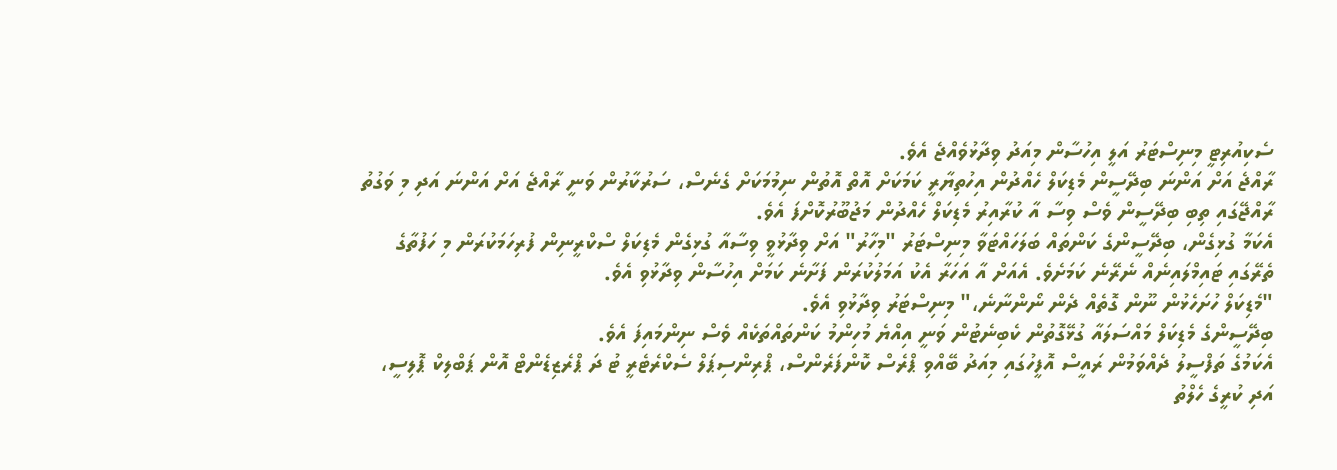ސެކިއުރިޓީ މިނިސްޓަރު އަލީ އިހުސާން މިއަދު ވިދާޅުވެއްޖެ އެވެ.
ރާއްޖެ އަށް އަންނަ ބިދޭސީން މެޑިކަލް ހެއްދުން އިހުތިޔާރީ ކަމަކަށް އޮތް އޮތުން ނިމުމަކަށް ގެނެސް، ސަރުކާރުން ވަނީ ރާއްޖެ އަށް އަންނަ އަދި މި ވަގުތު ރާއްޖޭގައި ތިބި ބިދޭސީން ވެސް ވިސާ އާ ކުރާއިރު މެޑިކަލް ހެއްދުން މަޖުބޫރުކޮށްފަ އެވެ.
އެކަމާ ގުޅިގެން، ބިދޭސީންގެ ކަންތައް ބަލަހައްޓަވާ މިނިސްޓަރު "މިހާރު" އަށް ވިދާޅުވީ ވިސާއާ ގުޅިގެން މެޑިކަލް ސްކްރީނިން ފުރިހަމަކުރަން މި ހަފުތާގެ ތެރޭގައި ޓައިމްލައިނެއް ނެރޭނެ ކަމަށެވެ. އެއަށް އާ އަހަރާ އެކު އަމަލުކުރަން ފަށާނެ ކަމަށް އިހުސާން ވިދާޅުވި އެވެ.
"މެޑިކަލް ހުށަހެޅުން ނޫން ގޮތެއް ދެން ނޯންނާނެ،" މިނިސްޓަރު ވިދާޅުވި އެވެ.
ބިދޭސީންގެ މެޑިކަލް މައްސަލައާ ގުޅޭގޮތުން ކެބިނެޓުން ވަނީ އިއްޔެ މުހިންމު ކަންތައްތަކެއް ވެސް ނިންމައިފަ އެވެ.
އެކަމުގެ ތަފްސީލު ދެއްވަމުން ރައީސް އޮފީހުގައި މިއަދު ބޭއްވި ޕްރެސް ކޮންފަރެންސް، ޕްރިންސިޕަލް ސެކްރެޓެރީ ޓު ދަ ޕްރެޒިޑެންޓް އޮން ޕަބްލިކް ޕޮލިސީ، އަދި ކުރީގެ ހެލްތު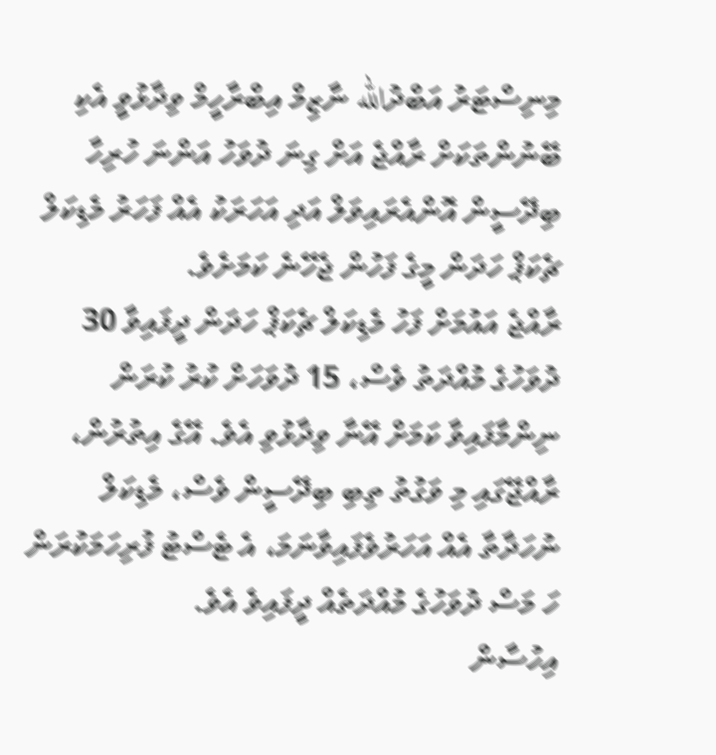މިނިސްޓަރު އަބްދުالله ނާޒިމް އިބްރާހީމް ވިދާޅުވީ އެކި ބޭނުންތަކަށް ރާއްޖެ އަށް ގިނަ ދުވަހު އަންނަ ހުރިހާ ބިދޭސީން އޮންއެރައިވަލް އަދި އަހަރަކު އެއް ފަހަރު މެޑިކަލް ޗެކަޕް ހަދަން މީގެ ފަހުން ޖެހޭނެ ކަމަށެވެ.
ރާއްޖެ އައުމަށް ފަހު މެޑިކަލް ޗެކަޕް ހަދަން ދީފައިވާ 30 ދުވަހުގެ މުއްދަތު ވެސް، 15 ދުވަހަށް ކުރު ކުރަން ނިންމާފައިވާ ކަމަށް އޭނާ ވިދާޅުވި އެވެ. އޭގެ އިތުރުން، ރާއްޖޭގައި މި ވަގުތު ތިބި ބިދޭސީން ވެސް، މެޑިކަލް ނުހަދާތާ އެއް އަހަރުވެފައިވާނަމަ، އެ ޓެސްޓު ފުރިހަމަކުރަން ހަ މަސް ދުވަހުގެ މުއްދަތެއް ދީފައިވެ އެވެ.
އިހުސާން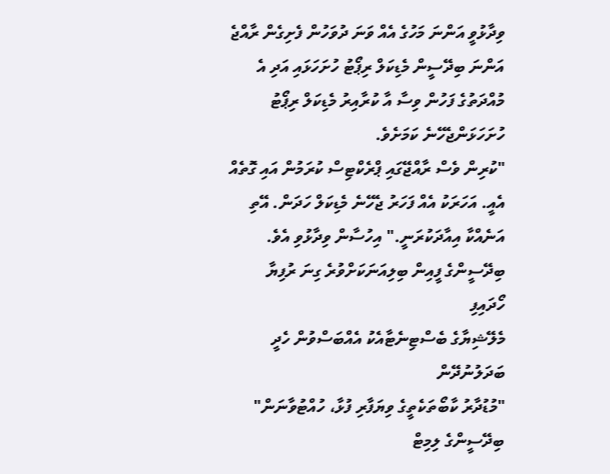ވިދާޅުވީ އަންނަ މަހުގެ އެއް ވަނަ ދުވަހުން ފެށިގެން ރާއްޖެ އަންނަ ބިދޭސީން މެޑިކަލް ރިޕޯޓު ހުށަހަޅައި އަދި އެ މުއްދަތުގެ ފަހުން ވިސާ އާ ކުރާއިރު މެޑިކަލް ރިޕޯޓު ހުށަހަޅަންޖެހޭނެ ކަމަށެވެ.
"ކުރިން ވެސް ރާއްޖޭގައި ޕްރެކްޓިސް ކުރަމުން އައި ގޮތެއް އެއީ. އަހަރަކު އެއް ފަހަރު ޖެހޭނެ މެޑިކަލް ހަދަން. އޭތި އަނެއްކާ އިއާދަކުރަނީ." އިހުސާން ވިދާޅުވި އެވެ.
ބިދޭސީންގެ ފީއިން ބިލިއަނަކަށްވުރެ ގިނަ ރުފިޔާ ހޯދައިފި
މެލޭޝިޔާގެ ބެސްޓިނެޓާއެކު އެއްބަސްވުން ހެދީ ބަދަލުނުދޭން
"މުޑުދާރު ކާބޯތަކެތީގެ ވިޔަފާރި ފުޅާ، ހުއްޓުވާނަން"
ބިދޭސީންގެ ލިމިޓް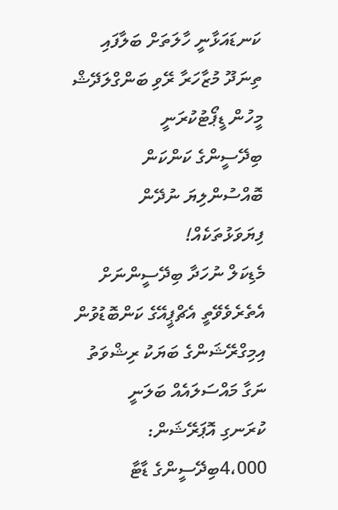ކަނޑައަޅާނީ ހާލަތަށް ބަލާފައި
ތިނަދޫ މުޒާހަރާ ރޭވި ބަންގްލަދޭޝް މީހުން ޑީޕޯޓުކުރަނީ
ބިދޭސީންގެ ކަންކަން ބޮއްސުންލިޔަ ނުދޭން ފިޔަވަޅުތަކެއް!
މެޑިކަލް ނުހަދާ ބިދޭސީންނަށް އެތެރެވެވޭތީ އެޗްޕީއޭގެ ކަންބޮޑުވުން
އިމިގްރޭޝަންގެ ބަޔަކު ރިޝްވަތު ނަގާ މައްސަލައެއް ބަލަނީ
ކުރަނގި އޮޕަރޭޝަން: 4،000ބިދޭސީންގެ ޑާޓާ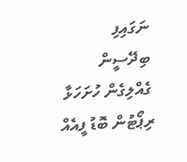ނަގައިފި
ބިދޭސީން ގެއްލިގެން ހުށަހަޅާ ރިޕޯޓުން ބޮޑު ފީއެއް